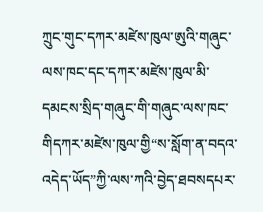ཀྲུང་གུང་དཀར་མཛེས་ཁུལ་ཨུའི་གཞུང་ལས་ཁང་དང་དཀར་མཛེས་ཁུལ་མི་དམངས་སྲིད་གཞུང་གི་གཞུང་ལས་ཁང་གིདཀར་མཛེས་ཁུལ་གྱི“ས་སློག་ན་བདའ་འདེད་ཡོད”ཀྱི་ལས་ཀའི་བྱེད་ཐབསདཔར་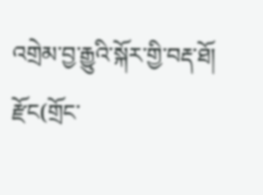འགྲེམ་བྱ་རྒྱུའི་སྐོར་གྱི་བརྡ་ཐོ།
རྫོང(གྲོང་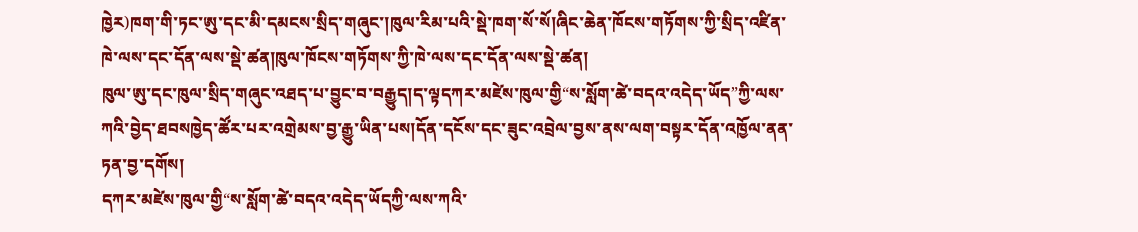ཁྱེར)ཁག་གི་ཏང་ཨུ་དང་མི་དམངས་སྲིད་གཞུང་།ཁུལ་རིམ་པའི་སྡེ་ཁག་སོ་སོ།ཞིང་ཆེན་ཁོངས་གཏོགས་ཀྱི་སྲིད་འཛིན་ཁེ་ལས་དང་དོན་ལས་སྡེ་ཚན།ཁུལ་ཁོངས་གཏོགས་ཀྱི་ཁེ་ལས་དང་དོན་ལས་སྡེ་ཚན།
ཁུལ་ཨུ་དང་ཁུལ་སྲིད་གཞུང་འཐད་པ་བྱུང་བ་བརྒྱུད།ད་ལྟདཀར་མཛེས་ཁུལ་གྱི“ས་སློག་ཚེ་བདའ་འདེད་ཡོད”ཀྱི་ལས་ཀའི་བྱེད་ཐབསཁྱེད་ཚོར་པར་འགྲེམས་བྱ་རྒྱུ་ཡིན་པས།དོན་དངོས་དང་ཟུང་འབྲེལ་བྱས་ནས་ལག་བསྟར་དོན་འཁྱོལ་ནན་ཏན་བྱ་དགོས།
དཀར་མཛེས་ཁུལ་གྱི“ས་སློག་ཚེ་བདའ་འདེད་ཡོདཀྱི་ལས་ཀའི་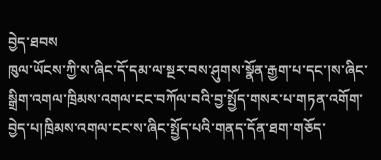བྱེད་ཐབས
ཁུལ་ཡོངས་ཀྱི་ས་ཞིང་དོ་དམ་ལ་སྔར་བས་ཤུགས་སྣོན་རྒྱག་པ་དང་།ས་ཞིང་སྒྲིག་འགལ་ཁྲིམས་འགལ་ངང་བཀོལ་བའི་བྱ་སྤྱོད་གསར་པ་གཏན་འགོག་བྱེད་པ།ཁྲིམས་འགལ་ངང་ས་ཞིང་སྤྱོད་པའི་གནད་དོན་ཐག་གཅོད་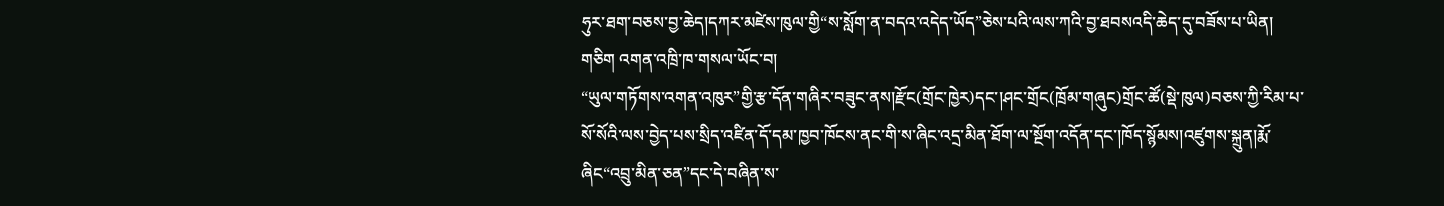ཧུར་ཐག་བཅས་བྱ་ཆེད།དཀར་མཛེས་ཁུལ་གྱི“ས་སློག་ན་བདའ་འདེད་ཡོད”ཅེས་པའི་ལས་ཀའི་བྱ་ཐབསའདི་ཆེད་དུ་བཟོས་པ་ཡིན།
གཅིག འགན་འཁྲི་ཁ་གསལ་ཡོང་བ།
“ཡུལ་གཏོགས་འགན་འཁུར”གྱི་རྩ་དོན་གཞིར་བཟུང་ནས།རྫོང(གྲོང་ཁྱེར)དང་།ཤང་གྲོང(ཁྲོམ་གཞུང)གྲོང་ཚོ(སྡེ་ཁུལ)བཅས་ཀྱི་རིམ་པ་སོ་སོའི་ལས་བྱེད་པས་སྲིད་འཛིན་དོ་དམ་ཁྱབ་ཁོངས་ནང་གི་ས་ཞིང་འདྲ་མིན་ཐོག་ལ་སྔོག་འདོན་དང་།ཁོད་སྙོམས།འཛུགས་སྐྲུན།རྨོ་ཞིང“འབྲུ་མིན་ཅན”དང་དེ་བཞིན་ས་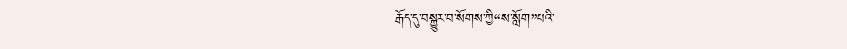རྒོད་དུ་བསྐྱུར་བ་སོགས་ཀྱི“ས་སློག”པའི་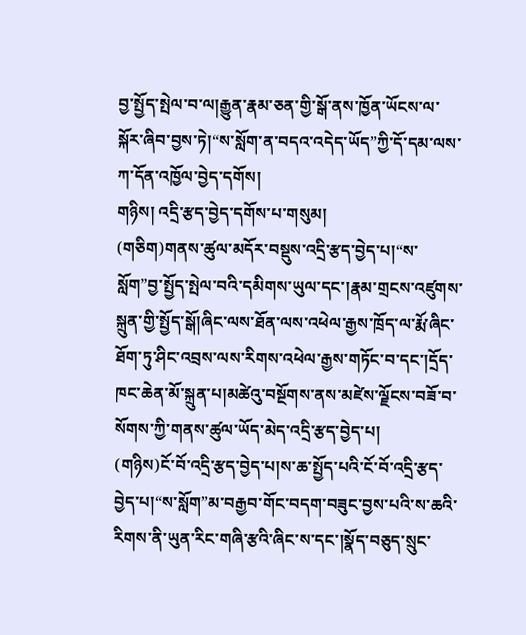བྱ་སྤྱོད་སྤེལ་བ་ལ།རྒྱུན་རྣམ་ཅན་གྱི་སྒོ་ནས་ཁྱོན་ཡོངས་ལ་སྐོར་ཞིབ་བྱས་ཏེ།“ས་སློག་ན་བདའ་འདེད་ཡོད”ཀྱི་དོ་དམ་ལས་ཀ་དོན་འཁྱོལ་བྱེད་དགོས།
གཉིས། འདྲི་རྩད་བྱེད་དགོས་པ་གསུམ།
(གཅིག)གནས་ཚུལ་མདོར་བསྡུས་འདྲི་རྩད་བྱེད་པ།“ས་སློག”བྱ་སྤྱོད་སྤེལ་བའི་དམིགས་ཡུལ་དང་།རྣམ་གྲངས་འཛུགས་སྐྲུན་གྱི་སྤྱོད་སྒོ།ཞིང་ལས་ཐོན་ལས་འཕེལ་རྒྱས་ཁྲོད་ལ་རྨོ་ཞིང་ཐོག་ཏུ་ཤིང་འབྲས་ལས་རིགས་འཕེལ་རྒྱས་གཏོང་བ་དང་།དྲོད་ཁང་ཆེན་མོ་སྐྲུན་པ།མཚེའུ་བསྔོགས་ནས་མཛེས་ལྗོངས་བཟོ་བ་སོགས་ཀྱི་གནས་ཚུལ་ཡོད་མེད་འདྲི་རྩད་བྱེད་པ།
(གཉིས)ངོ་བོ་འདྲི་རྩད་བྱེད་པ།ས་ཆ་སྤྱོད་པའི་ངོ་བོ་འདྲི་རྩད་བྱེད་པ།“ས་སློག”མ་བརྒྱབ་གོང་བདག་བཟུང་བྱས་པའི་ས་ཆའི་རིགས་ནི་ཡུན་རིང་གཞི་རྩའི་ཞིང་ས་དང་།སྣོད་བཅུད་སྲུང་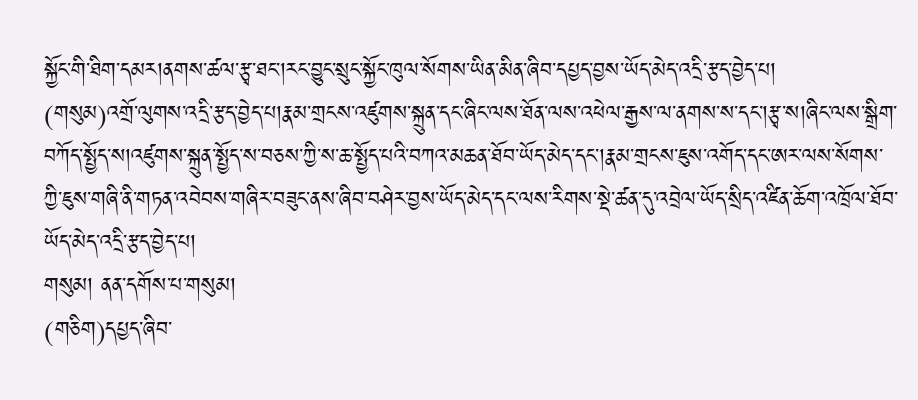སྐྱོང་གི་ཐིག་དམར།ནགས་ཚལ་རྩྭ་ཐང་།རང་བྱུང་སྲུང་སྐྱོང་ཁུལ་སོགས་ཡིན་མིན་ཞིབ་དཔྱད་བྱས་ཡོད་མེད་འདྲི་རྩད་བྱེད་པ།
(གསུམ)འགྲོ་ལུགས་འདྲི་རྩད་བྱེད་པ།རྣམ་གྲངས་འཛུགས་སྐྲུན་དང་ཞིང་ལས་ཐོན་ལས་འཕེལ་རྒྱས་ལ་ནགས་ས་དང་།རྩྭ་ས།ཞིང་ལས་སྒྲིག་བཀོད་སྤྱོད་ས།འཛུགས་སྐྲུན་སྤྱོད་ས་བཅས་ཀྱི་ས་ཆ་སྤྱོད་པའི་བཀའ་མཆན་ཐོབ་ཡོད་མེད་དང་།རྣམ་གྲངས་ཇུས་འགོད་དང་ཨར་ལས་སོགས་ཀྱི་ཇུས་གཞི་ནི་གཏན་འབེབས་གཞིར་བཟུང་ནས་ཞིབ་བཤེར་བྱས་ཡོད་མེད་དང་ལས་རིགས་སྡེ་ཚན་དུ་འབྲེལ་ཡོད་སྲིད་འཛིན་ཆོག་འཁྲོལ་ཐོབ་ཡོད་མེད་འདྲི་རྩད་བྱེད་པ།
གསུམ། ནན་དགོས་པ་གསུམ།
(གཅིག)དཔྱད་ཞིབ་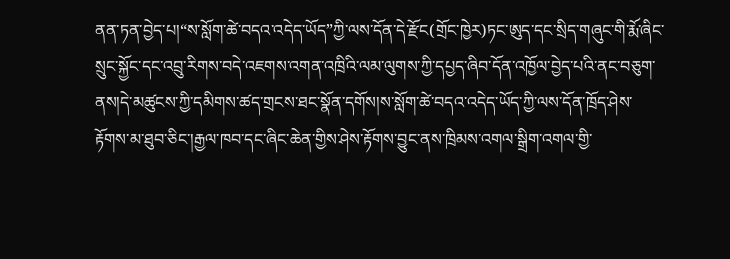ནན་ཏན་བྱེད་པ།“ས་སློག་ཚེ་བདའ་འདེད་ཡོད”ཀྱི་ལས་དོན་དེ་རྫོང(གྲོང་ཁྱེར)ཏང་ཨུད་དང་སྲིད་གཞུང་གི་རྨོ་ཞིང་སྲུང་སྐྱོང་དང་འབྲུ་རིགས་བདེ་འཇགས་འགན་འཁྲིའི་ལམ་ལུགས་ཀྱི་དཔྱད་ཞིབ་དོན་འཁྱོལ་བྱེད་པའི་ནང་བཅུག་ནས།དེ་མཚུངས་ཀྱི་དམིགས་ཚད་གྲངས་ཐང་སྣོན་དགོས།ས་སློག་ཚེ་བདའ་འདེད་ཡོད་ཀྱི་ལས་དོན་ཁྲོད་ཤེས་རྟོགས་མ་ཐུབ་ཅིང་།རྒྱལ་ཁབ་དང་ཞིང་ཆེན་གྱིས་ཤེས་རྟོགས་བྱུང་ནས་ཁྲིམས་འགལ་སྒྲིག་འགལ་གྱི་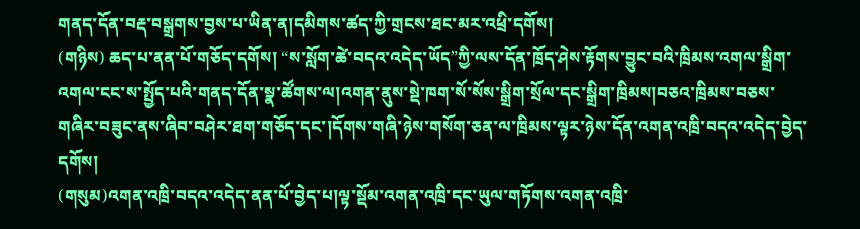གནད་དོན་བརྡ་བསྒྲགས་བྱས་པ་ཡིན་ན།དམིགས་ཚད་ཀྱི་གྲངས་ཐང་མར་འཕྲི་དགོས།
(གཉིས) ཆད་པ་ནན་པོ་གཅོད་དགོས། “ས་སློག་ཚེ་བདའ་འདེད་ཡོད”ཀྱི་ལས་དོན་ཁྲོད་ཤེས་རྟོགས་བྱུང་བའི་ཁྲིམས་འགལ་སྒྲིག་འགལ་ངང་ས་སྤྱོད་པའི་གནད་དོན་སྣ་ཚོགས་ལ།འགན་ནུས་སྡེ་ཁག་སོ་སོས་སྒྲིག་སྲོལ་དང་སྒྲིག་ཁྲིམས།བཅའ་ཁྲིམས་བཅས་གཞིར་བཟུང་ནས་ཞིབ་བཤེར་ཐག་གཅོད་དང་།དོགས་གཞི་ཉེས་གསོག་ཅན་ལ་ཁྲིམས་ལྟར་ཉེས་དོན་འགན་འཁྲི་བདའ་འདེད་བྱེད་དགོས།
(གསུམ)འགན་འཁྲི་བདའ་འདེད་ནན་པོ་བྱེད་པ།ལྟ་སྡོམ་འགན་འཁྲི་དང་ཡུལ་གཏོགས་འགན་འཁྲི་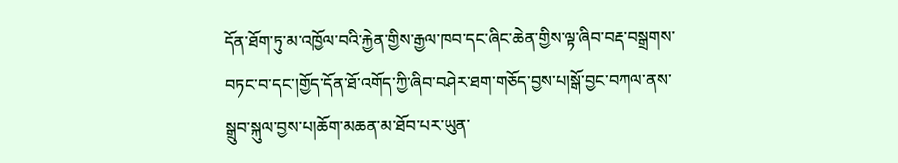དོན་ཐོག་ཏུ་མ་འཁྱོལ་བའི་རྐྱེན་གྱིས་རྒྱལ་ཁབ་དང་ཞིང་ཆེན་གྱིས་ལྟ་ཞིབ་བརྡ་བསྒྲགས་བཏང་བ་དང་།གྱོད་དོན་ཐོ་འགོད་ཀྱི་ཞིབ་བཤེར་ཐག་གཅོད་བྱས་པ།སྒོ་བྱང་བཀལ་ནས་སྒྲུབ་སྐུལ་བྱས་པ།ཆོག་མཆན་མ་ཐོབ་པར་ཡུན་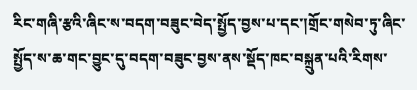རིང་གཞི་རྩའི་ཞིང་ས་བདག་བཟུང་བེད་སྤྱོད་བྱས་པ་དང་།གྲོང་གསེབ་ཏུ་ཞིང་སྤྱོད་ས་ཆ་གང་བྱུང་དུ་བདག་བཟུང་བྱས་ནས་སྡོད་ཁང་བསྐྲུན་པའི་རིགས་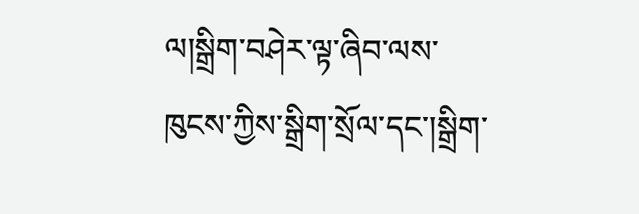ལ།སྒྲིག་བཤེར་ལྟ་ཞིབ་ལས་ཁུངས་ཀྱིས་སྒྲིག་སྲོལ་དང་།སྒྲིག་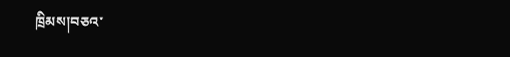ཁྲིམས།བཅའ་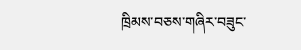ཁྲིམས་བཅས་གཞིར་བཟུང་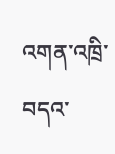འགན་འཁྲི་བདའ་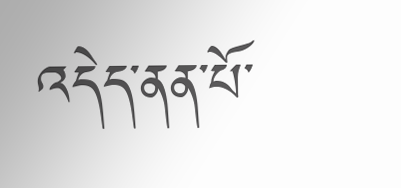འདེད་ནན་པོ་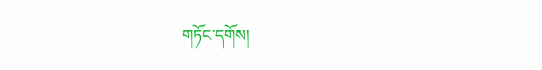གཏོང་དགོས།